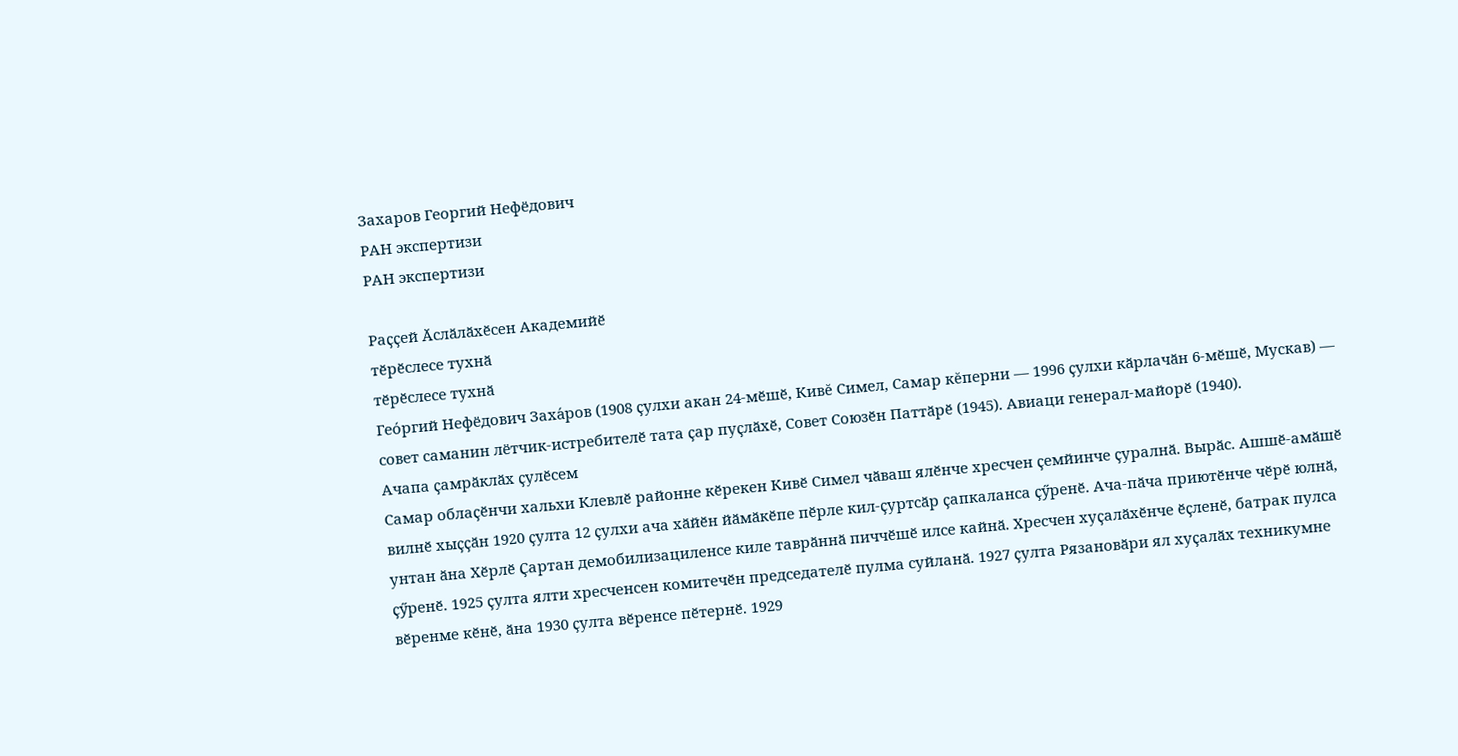Захаров Георгий Нефёдович
РАН экспертизи
РАН экспертизи

Раҫҫей Ӑслӑлӑхӗсен Академийӗ
тӗрӗслесе тухнӑ
тӗрӗслесе тухнӑ
Гео́ргий Нефёдович Заха́ров (1908 ҫулхи акан 24-мӗшӗ, Кивĕ Симел, Самар кĕперни — 1996 ҫулхи кӑрлачӑн 6-мӗшӗ, Мускав) — совет саманин лётчик-истребителӗ тата ҫар пуҫлӑхӗ, Совет Союзӗн Паттӑрӗ (1945). Авиаци генерал-майорӗ (1940).
Ачапа ҫамрӑклӑх ҫулӗсем
Самар облаҫӗнчи хальхи Клевлӗ районне кӗрекен Кивӗ Симел чӑваш ялӗнче хресчен ҫемйинче ҫуралнӑ. Вырӑс. Ашшӗ-амӑшӗ вилнӗ хыҫҫӑн 1920 ҫулта 12 ҫулхи ача хӑйӗн йӑмӑкӗпе пӗрле кил-ҫуртсӑр ҫапкаланса ҫӳренӗ. Ача-пӑча приютӗнче чӗрӗ юлнӑ, унтан ӑна Хӗрлӗ Ҫартан демобилизациленсе киле таврӑннӑ пиччӗшӗ илсе кайнӑ. Хресчен хуҫалӑхӗнче ӗҫленӗ, батрак пулса ҫӳренӗ. 1925 ҫулта ялти хресченсен комитечӗн председателӗ пулма суйланӑ. 1927 ҫулта Рязановӑри ял хуҫалӑх техникумне вӗренме кӗнӗ, ӑна 1930 ҫулта вӗренсе пӗтернӗ. 1929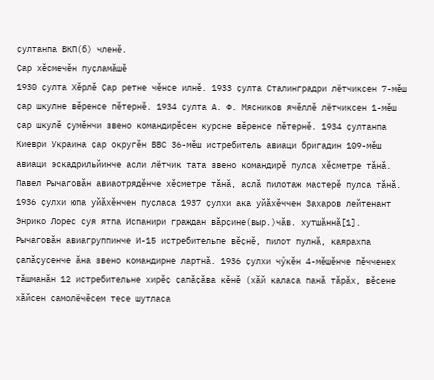ҫултанпа ВКП(б) членӗ.
Ҫар хӗсмечӗн пуҫламӑшӗ
1930 ҫулта Хӗрлӗ Ҫар ретне чӗнсе илнӗ. 1933 ҫулта Сталинградри лётчиксен 7-мӗш ҫар шкулне вӗренсе пӗтернӗ. 1934 ҫулта А. Ф. Мясников ячӗллӗ лётчиксен 1-мӗш ҫар шкулӗ ҫумӗнчи звено командирӗсен курсне вӗренсе пӗтернӗ. 1934 ҫултанпа Киеври Украина ҫар округӗн ВВС 36-мӗш истребитель авиаци бригадин 109-мӗш авиаци эскадрильйинче асли лётчик тата звено командирӗ пулса хӗсметре тӑнӑ. Павел Рычаговӑн авиаотрядӗнче хӗсметре тӑнӑ, аслӑ пилотаж мастерӗ пулса тӑнӑ.
1936 ҫулхи юпа уйӑхӗнчен пуҫласа 1937 ҫулхи ака уйӑхӗччен Захаров лейтенант Энрико Лорес суя ятпа Испанири граждан вӑрҫине(выр.)чăв. хутшӑннӑ[1]. Рычаговӑн авиагруппинче И-15 истребительпе вӗҫнӗ, пилот пулнӑ, каярахпа ҫапӑҫусенче ӑна звено командирне лартнӑ. 1936 ҫулхи чӳкӗн 4-мӗшӗнче пӗчченех тӑшманӑн 12 истребительне хирӗҫ ҫапӑҫӑва кӗнӗ (хӑй каласа панӑ тӑрӑх, вӗсене хӑйсен самолёчӗсем тесе шутласа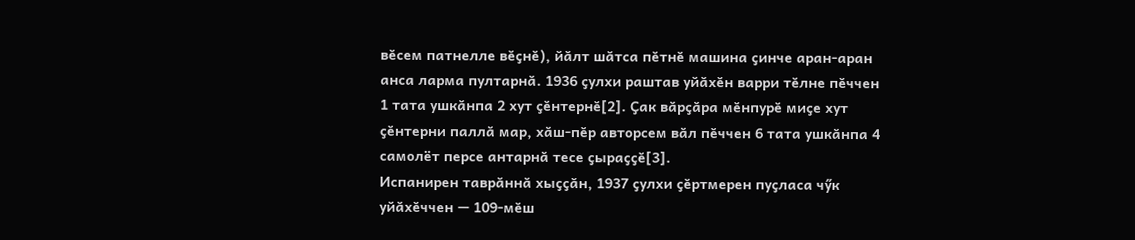вӗсем патнелле вӗҫнӗ), йӑлт шӑтса пӗтнӗ машина ҫинче аран-аран анса ларма пултарнӑ. 1936 ҫулхи раштав уйӑхӗн варри тӗлне пӗччен 1 тата ушкӑнпа 2 хут ҫӗнтернӗ[2]. Ҫак вӑрҫӑра мӗнпурӗ миҫе хут ҫӗнтерни паллӑ мар, хӑш-пӗр авторсем вӑл пӗччен 6 тата ушкӑнпа 4 самолёт персе антарнӑ тесе ҫыраҫҫӗ[3].
Испанирен таврӑннӑ хыҫҫӑн, 1937 ҫулхи ҫӗртмерен пуҫласа чӳк уйӑхӗччен — 109-мӗш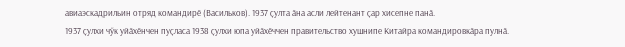авиаэскадрильин отряд командирӗ (Васильков). 1937 ҫулта ӑна асли лейтенант ҫар хисепне панӑ.
1937 ҫулхи чӳк уйӑхӗнчен пуҫласа 1938 ҫулхи юпа уйӑхӗччен правительство хушнипе Китайра командировкӑра пулнӑ.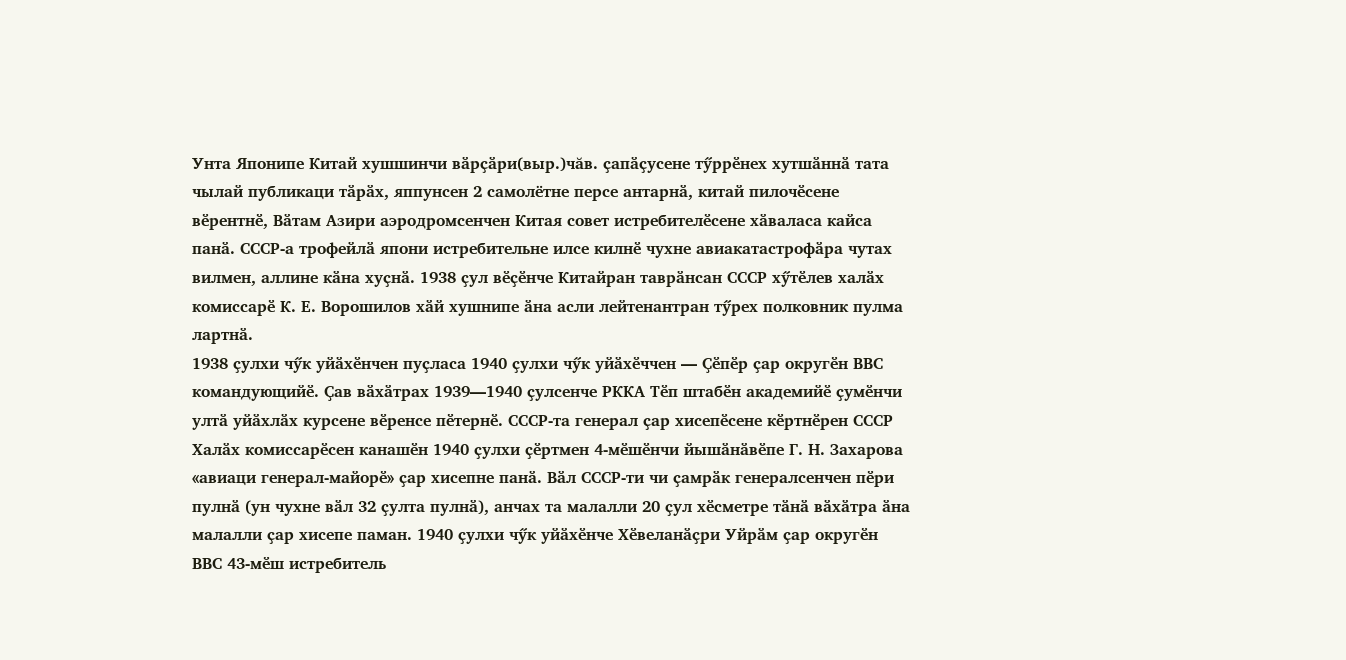Унта Японипе Китай хушшинчи вӑрҫӑри(выр.)чăв. ҫапӑҫусене тӳррӗнех хутшӑннӑ тата чылай публикаци тӑрӑх, яппунсен 2 самолётне персе антарнӑ, китай пилочӗсене вӗрентнӗ, Вӑтам Азири аэродромсенчен Китая совет истребителӗсене хӑваласа кайса панӑ. СССР-а трофейлӑ япони истребительне илсе килнӗ чухне авиакатастрофӑра чутах вилмен, аллине кӑна хуҫнӑ. 1938 ҫул вӗҫӗнче Китайран таврӑнсан СССР хӳтӗлев халӑх комиссарӗ К. Е. Ворошилов хӑй хушнипе ӑна асли лейтенантран тӳрех полковник пулма лартнӑ.
1938 ҫулхи чӳк уйӑхӗнчен пуҫласа 1940 ҫулхи чӳк уйӑхӗччен — Ҫӗпӗр ҫар округӗн ВВС командующийӗ. Ҫав вӑхӑтрах 1939—1940 ҫулсенче РККА Тӗп штабӗн академийӗ ҫумӗнчи ултӑ уйӑхлӑх курсене вӗренсе пӗтернӗ. СССР-та генерал ҫар хисепӗсене кӗртнӗрен СССР Халӑх комиссарӗсен канашӗн 1940 ҫулхи ҫӗртмен 4-мӗшӗнчи йышӑнӑвӗпе Г. Н. Захарова «авиаци генерал-майорӗ» ҫар хисепне панӑ. Вӑл СССР-ти чи ҫамрӑк генералсенчен пӗри пулнӑ (ун чухне вӑл 32 ҫулта пулнӑ), анчах та малалли 20 ҫул хӗсметре тӑнӑ вӑхӑтра ӑна малалли ҫар хисепе паман. 1940 ҫулхи чӳк уйӑхӗнче Хӗвеланӑҫри Уйрӑм ҫар округӗн ВВС 43-мӗш истребитель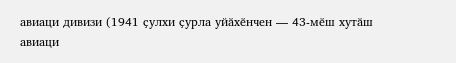авиаци дивизи (1941 ҫулхи ҫурла уйӑхӗнчен — 43-мӗш хутӑш авиаци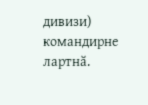дивизи) командирне лартнӑ.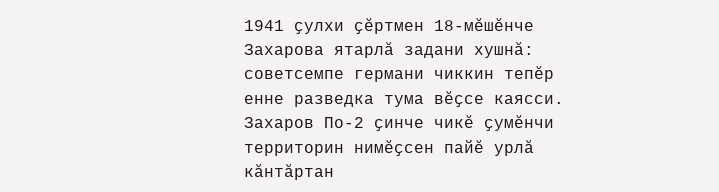1941 ҫулхи ҫӗртмен 18-мӗшӗнче Захарова ятарлӑ задани хушнӑ: советсемпе германи чиккин тепӗр енне разведка тума вӗҫсе каясси. Захаров По-2 ҫинче чикӗ ҫумӗнчи территорин нимӗҫсен пайӗ урлӑ кӑнтӑртан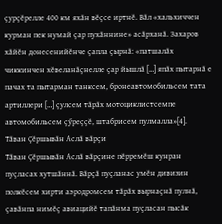ҫурҫӗрелле 400 км яхӑн вӗҫсе иртнӗ. Вӑл «хальхиччен курман пек нумай ҫар пухӑннине» асӑрханӑ. Захаров хӑйӗн донесенийӗнче ҫапла ҫырнӑ: «патшалӑх чиккинчен хӗвеланӑҫнелле ҫар йышлӑ […] япӑх пытарнӑ е пачах та пытарман танксем, бронеавтомобильсем тата артиллери […] ҫулсем тӑрӑх мотоциклистсемпе автомобильсем ҫӳреҫҫӗ, штабрисем пулмалла»[4].
Тӑван Ҫӗршывӑн Аслӑ вӑрҫи
Тӑван Ҫӗршывӑн Аслӑ вӑрҫине пӗрремӗш кунран пуҫласах хутшӑннӑ. Вӑрҫӑ пуҫланас умӗн дивизин полкӗсем хирти аэродромсем тӑрӑх вырнаҫнӑ пулнӑ, ҫавӑнпа нимӗҫ авиацийӗ тапӑнма пуҫласан пысӑк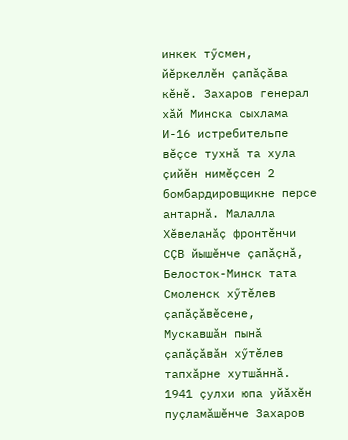инкек тӳсмен, йӗркеллӗн ҫапӑҫӑва кӗнӗ. Захаров генерал хӑй Минска сыхлама И-16 истребительпе вӗҫсе тухнӑ та хула ҫийӗн нимӗҫсен 2 бомбардировщикне персе антарнӑ. Малалла Хӗвеланӑҫ фронтӗнчи СҪВ йышӗнче ҫапӑҫнӑ, Белосток-Минск тата Смоленск хӳтӗлев ҫапӑҫӑвӗсене, Мускавшӑн пынӑ ҫапӑҫӑвӑн хӳтӗлев тапхӑрне хутшӑннӑ.
1941 ҫулхи юпа уйӑхӗн пуҫламӑшӗнче Захаров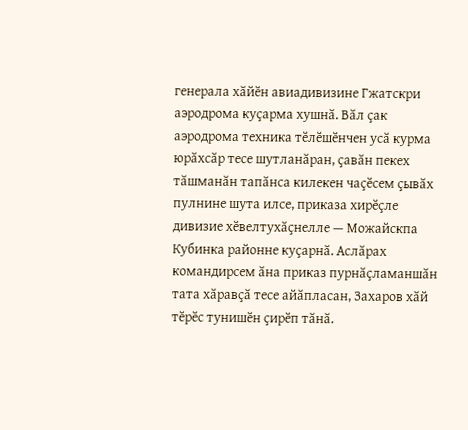генерала хӑйӗн авиадивизине Гжатскри аэродрома куҫарма хушнӑ. Вӑл ҫак аэродрома техника тӗлӗшӗнчен усӑ курма юрӑхсӑр тесе шутланӑран, ҫавӑн пекех тӑшманӑн тапӑнса килекен чаҫӗсем ҫывӑх пулнине шута илсе, приказа хирӗҫле дивизие хӗвелтухӑҫнелле — Можайскпа Кубинка районне куҫарнӑ. Аслӑрах командирсем ӑна приказ пурнӑҫламаншӑн тата хӑравҫӑ тесе айӑпласан, Захаров хӑй тӗрӗс тунишӗн ҫирӗп тӑнӑ.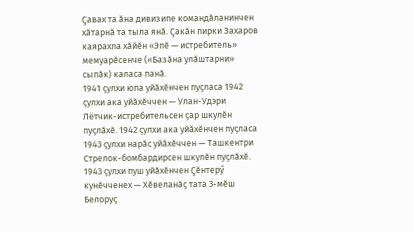Ҫавах та ӑна дивизипе командӑланинчен хӑтарнӑ та тыла янӑ. Ҫакӑн пирки Захаров каярахпа хӑйӗн «Эпӗ — истребитель» мемуарӗсенче («Базӑна улӑштарни» сыпӑк) каласа панӑ.
1941 ҫулхи юпа уйӑхӗнчен пуҫласа 1942 ҫулхи ака уйӑхӗччен — Улан-Удэри Лётчик-истребительсен ҫар шкулӗн пуҫлӑхӗ. 1942 ҫулхи ака уйӑхӗнчен пуҫласа 1943 ҫулхи нарӑс уйӑхӗччен — Ташкентри Стрелок-бомбардирсен шкулӗн пуҫлӑхӗ.
1943 ҫулхи пуш уйӑхӗнчен Ҫӗнтерӳ кунӗчченех — Хӗвеланӑҫ тата 3-мӗш Белоруҫ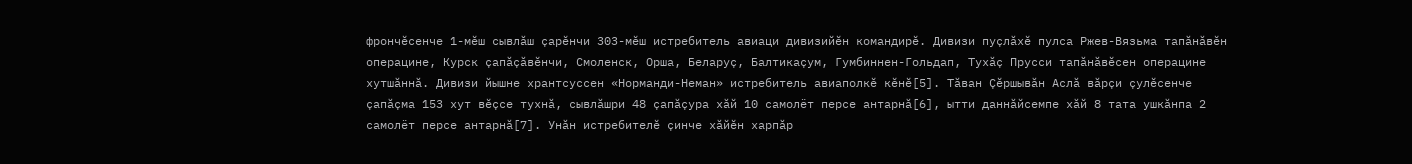фрончӗсенче 1-мӗш сывлӑш ҫарӗнчи 303-мӗш истребитель авиаци дивизийӗн командирӗ. Дивизи пуҫлӑхӗ пулса Ржев-Вязьма тапӑнӑвӗн операцине, Курск ҫапӑҫӑвӗнчи, Смоленск, Орша, Беларуҫ, Балтикаҫум, Гумбиннен-Гольдап, Тухӑҫ Прусси тапӑнӑвӗсен операцине хутшӑннӑ. Дивизи йышне хрантсуссен «Норманди-Неман» истребитель авиаполкӗ кӗнӗ[5]. Тӑван Ҫӗршывӑн Аслӑ вӑрҫи ҫулӗсенче ҫапӑҫма 153 хут вӗҫсе тухнӑ, сывлӑшри 48 ҫапӑҫура хӑй 10 самолёт персе антарнӑ[6], ытти даннӑйсемпе хӑй 8 тата ушкӑнпа 2 самолёт персе антарнӑ[7]. Унӑн истребителӗ ҫинче хӑйӗн харпӑр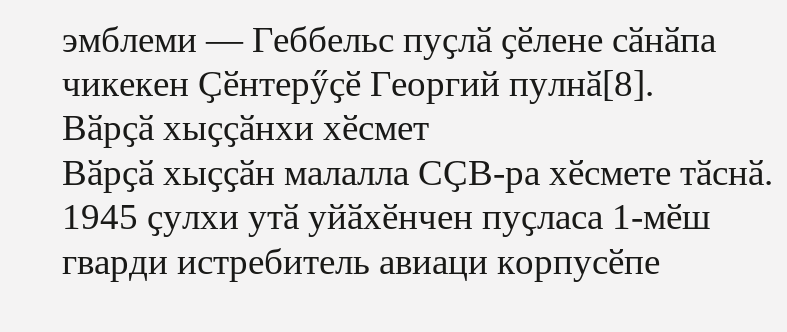эмблеми — Геббельс пуҫлӑ ҫӗлене сӑнӑпа чикекен Ҫӗнтерӳҫӗ Георгий пулнӑ[8].
Вӑрҫӑ хыҫҫӑнхи хӗсмет
Вӑрҫӑ хыҫҫӑн малалла СҪВ-ра хӗсмете тӑснӑ. 1945 ҫулхи утӑ уйӑхӗнчен пуҫласа 1-мӗш гварди истребитель авиаци корпусӗпе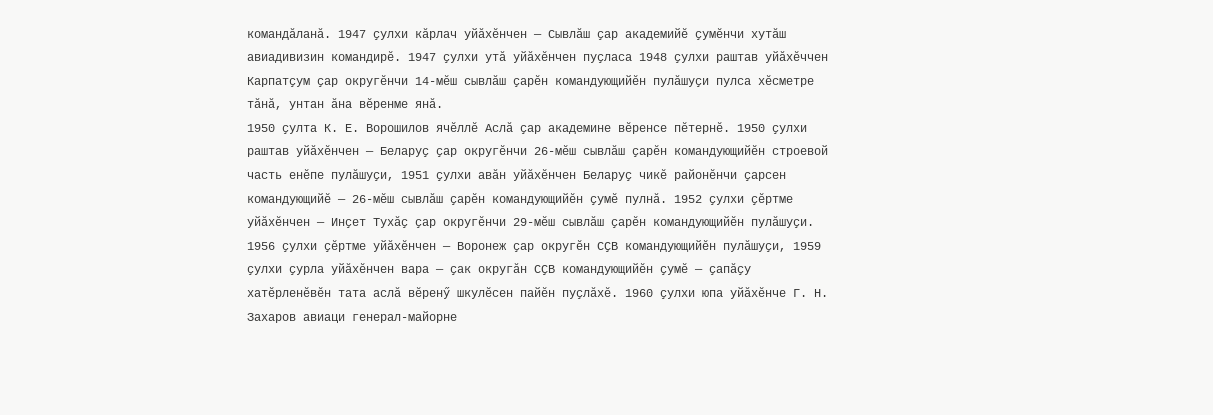командӑланӑ. 1947 ҫулхи кӑрлач уйӑхӗнчен — Сывлӑш ҫар академийӗ ҫумӗнчи хутӑш авиадивизин командирӗ. 1947 ҫулхи утӑ уйӑхӗнчен пуҫласа 1948 ҫулхи раштав уйӑхӗччен Карпатҫум ҫар округӗнчи 14-мӗш сывлӑш ҫарӗн командующийӗн пулӑшуҫи пулса хӗсметре тӑнӑ, унтан ӑна вӗренме янӑ.
1950 ҫулта К. Е. Ворошилов ячӗллӗ Аслӑ ҫар академине вӗренсе пӗтернӗ. 1950 ҫулхи раштав уйӑхӗнчен — Беларуҫ ҫар округӗнчи 26-мӗш сывлӑш ҫарӗн командующийӗн строевой часть енӗпе пулӑшуҫи, 1951 ҫулхи авӑн уйӑхӗнчен Беларуҫ чикӗ районӗнчи ҫарсен командующийӗ — 26-мӗш сывлӑш ҫарӗн командующийӗн ҫумӗ пулнӑ. 1952 ҫулхи ҫӗртме уйӑхӗнчен — Инҫет Тухӑҫ ҫар округӗнчи 29-мӗш сывлӑш ҫарӗн командующийӗн пулӑшуҫи. 1956 ҫулхи ҫӗртме уйӑхӗнчен — Воронеж ҫар округӗн СҪВ командующийӗн пулӑшуҫи, 1959 ҫулхи ҫурла уйӑхӗнчен вара — ҫак округӑн СҪВ командующийӗн ҫумӗ — ҫапӑҫу хатӗрленӗвӗн тата аслӑ вӗренӳ шкулӗсен пайӗн пуҫлӑхӗ. 1960 ҫулхи юпа уйӑхӗнче Г. Н. Захаров авиаци генерал-майорне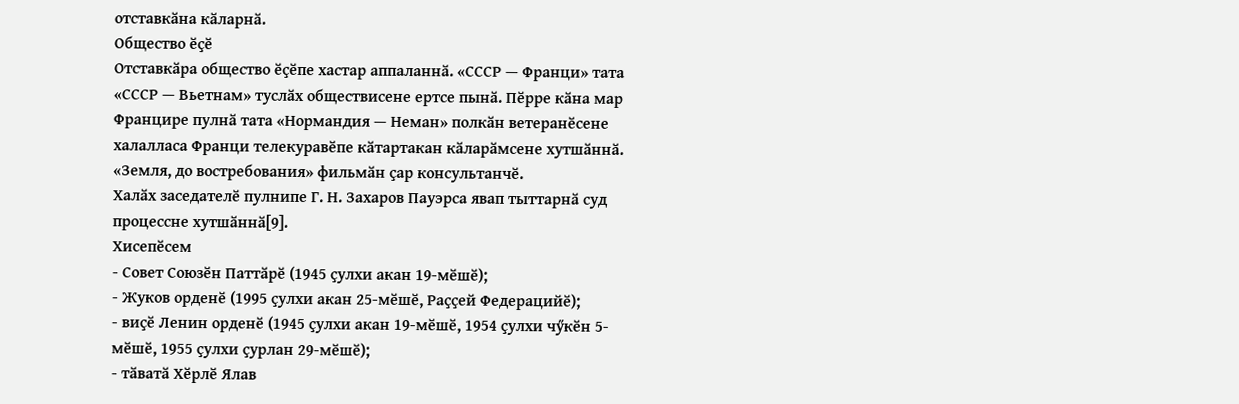отставкӑна кӑларнӑ.
Общество ӗҫӗ
Отставкӑра общество ӗҫӗпе хастар аппаланнӑ. «СССР — Франци» тата «СССР — Вьетнам» туслӑх обществисене ертсе пынӑ. Пӗрре кӑна мар Францире пулнӑ тата «Нормандия — Неман» полкӑн ветеранӗсене халалласа Франци телекуравӗпе кӑтартакан кӑларӑмсене хутшӑннӑ.
«Земля, до востребования» фильмӑн ҫар консультанчӗ.
Халӑх заседателӗ пулнипе Г. Н. Захаров Пауэрса явап тыттарнӑ суд процессне хутшӑннӑ[9].
Хисепӗсем
- Совет Союзӗн Паттӑрӗ (1945 ҫулхи акан 19-мӗшӗ);
- Жуков орденӗ (1995 ҫулхи акан 25-мӗшӗ, Раҫҫей Федерацийӗ);
- виҫӗ Ленин орденӗ (1945 ҫулхи акан 19-мӗшӗ, 1954 ҫулхи чӳкӗн 5-мӗшӗ, 1955 ҫулхи ҫурлан 29-мӗшӗ);
- тӑватӑ Хӗрлӗ Ялав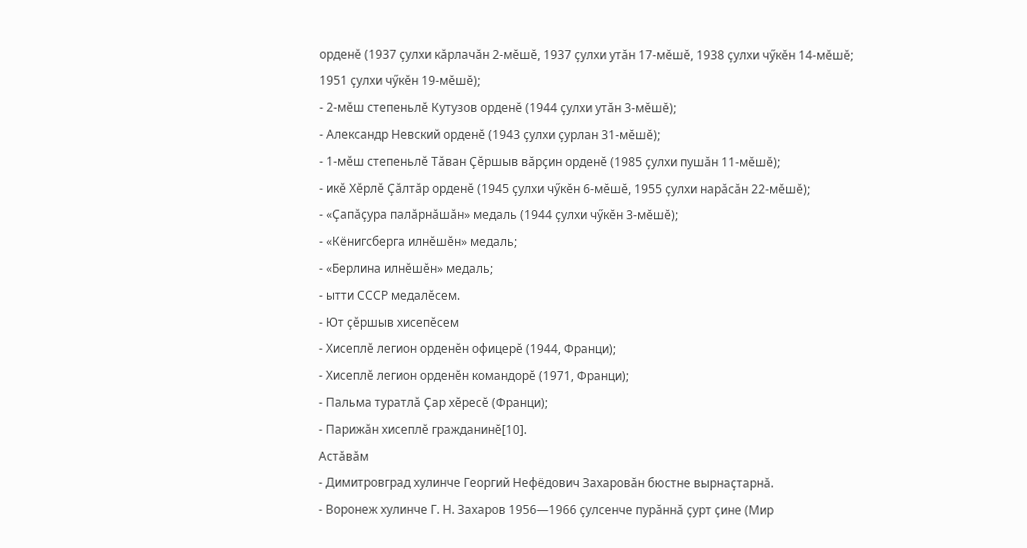орденӗ (1937 ҫулхи кӑрлачӑн 2-мӗшӗ, 1937 ҫулхи утӑн 17-мӗшӗ, 1938 ҫулхи чӳкӗн 14-мӗшӗ; 1951 ҫулхи чӳкӗн 19-мӗшӗ);
- 2-мӗш степеньлӗ Кутузов орденӗ (1944 ҫулхи утӑн 3-мӗшӗ);
- Александр Невский орденӗ (1943 ҫулхи ҫурлан 31-мӗшӗ);
- 1-мӗш степеньлӗ Тӑван Ҫӗршыв вӑрҫин орденӗ (1985 ҫулхи пушӑн 11-мӗшӗ);
- икӗ Хӗрлӗ Ҫӑлтӑр орденӗ (1945 ҫулхи чӳкӗн 6-мӗшӗ, 1955 ҫулхи нарӑсӑн 22-мӗшӗ);
- «Ҫапӑҫура палӑрнӑшӑн» медаль (1944 ҫулхи чӳкӗн 3-мӗшӗ);
- «Кёнигсберга илнӗшӗн» медаль;
- «Берлина илнӗшӗн» медаль;
- ытти СССР медалӗсем.
- Ют ҫӗршыв хисепӗсем
- Хисеплӗ легион орденӗн офицерӗ (1944, Франци);
- Хисеплӗ легион орденӗн командорӗ (1971, Франци);
- Пальма туратлӑ Ҫар хӗресӗ (Франци);
- Парижӑн хисеплӗ гражданинӗ[10].
Астӑвӑм
- Димитровград хулинче Георгий Нефёдович Захаровӑн бюстне вырнаҫтарнӑ.
- Воронеж хулинче Г. Н. Захаров 1956—1966 ҫулсенче пурӑннӑ ҫурт ҫине (Мир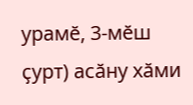урамӗ, 3-мӗш ҫурт) асӑну хӑми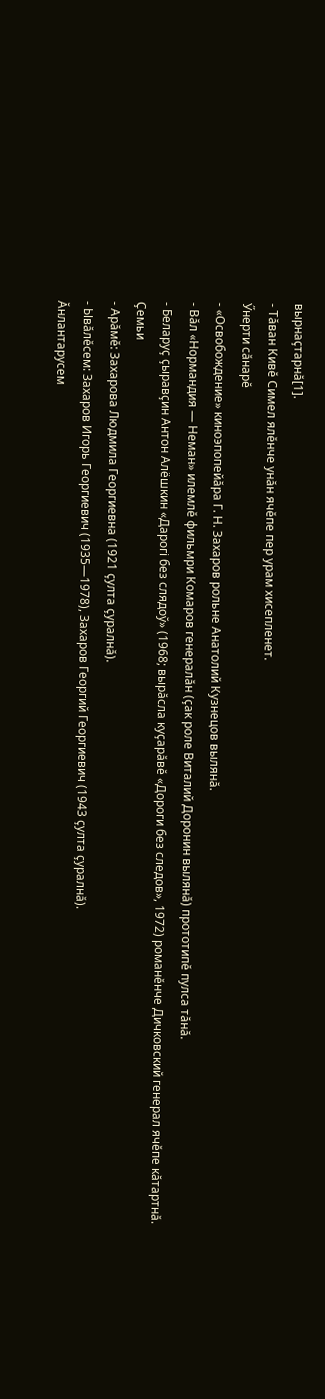вырнаҫтарнӑ[1].
- Тӑван Кивӗ Симел ялӗнче унӑн ячӗпе пер урам хисепленет.
Ӳнерти сӑнарӗ
- «Освобождение» киноэпопейӑра Г. Н. Захаров рольне Анатолий Кузнецов вылянӑ.
- Вӑл «Нормандия — Неман» илемлӗ фильмри Комаров генералӑн (ҫак роле Виталий Доронин вылянӑ) прототипӗ пулса тӑнӑ.
- Беларуҫ ҫыравҫин Антон Алёшкин «Дарогі без слядоў» (1968; вырӑсла куҫарӑвӗ «Дороги без следов», 1972) романӗнче Дичковский генерал ячӗпе кӑтартнӑ.
Ҫемьи
- Арӑмӗ: Захарова Людмила Георгиевна (1921 ҫулта ҫуралнӑ).
- Ывӑлӗсем: Захаров Игорь Георгиевич (1935—1978), Захаров Георгий Георгиевич (1943 ҫулта ҫуралнӑ).
Ӑнлантарусем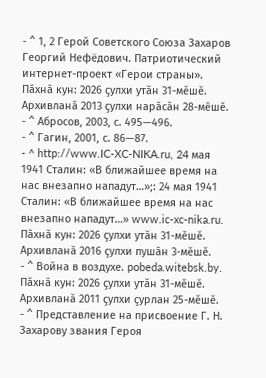- ^ 1, 2 Герой Советского Союза Захаров Георгий Нефёдович. Патриотический интернет-проект «Герои страны». Пӑхнӑ кун: 2026 ҫулхи утӑн 31-мӗшӗ. Архивланӑ 2013 ҫулхи нарӑсӑн 28-мӗшӗ.
- ^ Абросов, 2003, с. 495—496.
- ^ Гагин, 2001, с. 86—87.
- ^ http://www.IC-XC-NIKA.ru, 24 мая 1941 Сталин: «В ближайшее время на нас внезапно нападут…»;: 24 мая 1941 Сталин: «В ближайшее время на нас внезапно нападут…» www.ic-xc-nika.ru. Пӑхнӑ кун: 2026 ҫулхи утӑн 31-мӗшӗ. Архивланӑ 2016 ҫулхи пушӑн 3-мӗшӗ.
- ^ Война в воздухе. pobeda.witebsk.by. Пӑхнӑ кун: 2026 ҫулхи утӑн 31-мӗшӗ. Архивланӑ 2011 ҫулхи ҫурлан 25-мӗшӗ.
- ^ Представление на присвоение Г. Н. Захарову звания Героя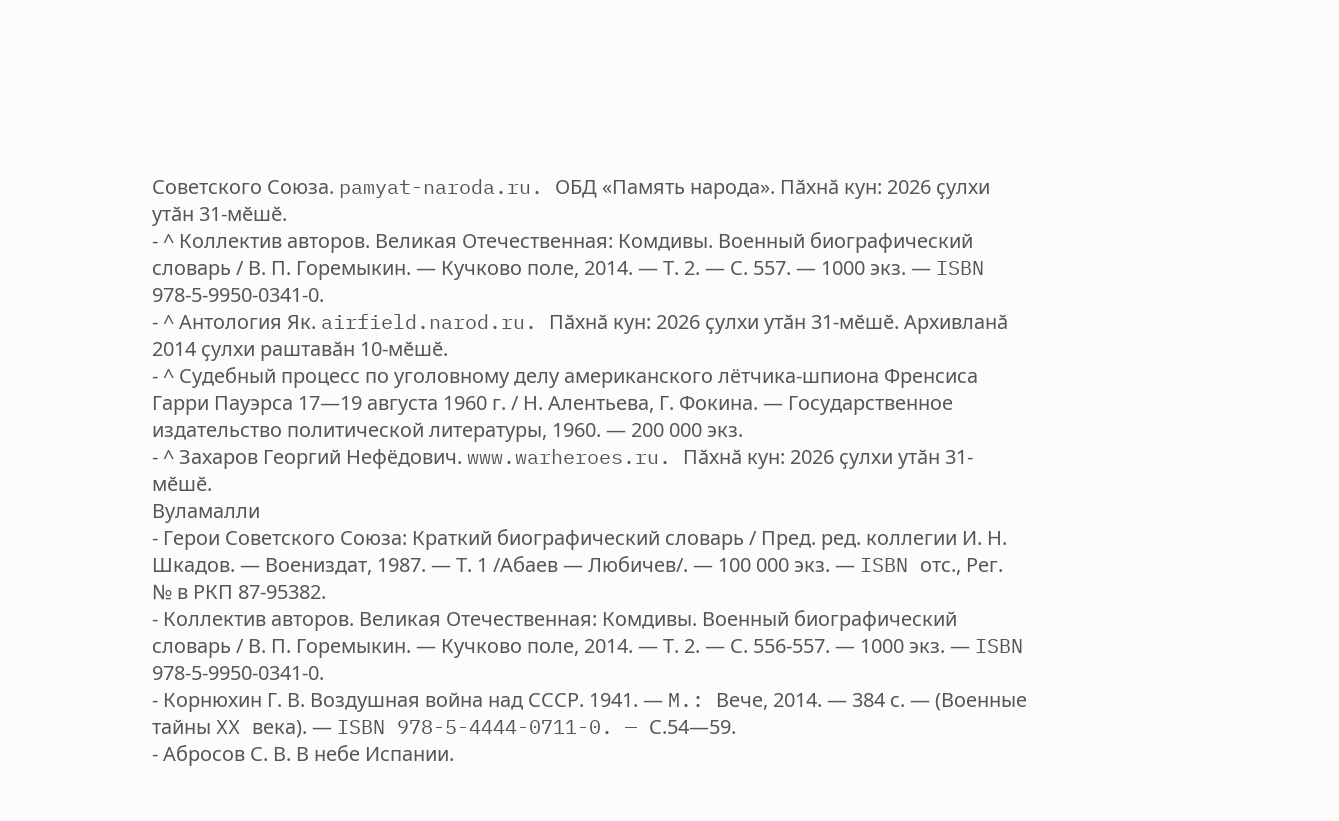Советского Союза. pamyat-naroda.ru. ОБД «Память народа». Пӑхнӑ кун: 2026 ҫулхи утӑн 31-мӗшӗ.
- ^ Коллектив авторов. Великая Отечественная: Комдивы. Военный биографический словарь / В. П. Горемыкин. — Кучково поле, 2014. — Т. 2. — С. 557. — 1000 экз. — ISBN 978-5-9950-0341-0.
- ^ Антология Як. airfield.narod.ru. Пӑхнӑ кун: 2026 ҫулхи утӑн 31-мӗшӗ. Архивланӑ 2014 ҫулхи раштавӑн 10-мӗшӗ.
- ^ Судебный процесс по уголовному делу американского лётчика-шпиона Френсиса Гарри Пауэрса 17—19 августа 1960 г. / Н. Алентьева, Г. Фокина. — Государственное издательство политической литературы, 1960. — 200 000 экз.
- ^ Захаров Георгий Нефёдович. www.warheroes.ru. Пӑхнӑ кун: 2026 ҫулхи утӑн 31-мӗшӗ.
Вуламалли
- Герои Советского Союза: Краткий биографический словарь / Пред. ред. коллегии И. Н. Шкадов. — Воениздат, 1987. — Т. 1 /Абаев — Любичев/. — 100 000 экз. — ISBN отс., Рег. № в РКП 87-95382.
- Коллектив авторов. Великая Отечественная: Комдивы. Военный биографический словарь / В. П. Горемыкин. — Кучково поле, 2014. — Т. 2. — С. 556-557. — 1000 экз. — ISBN 978-5-9950-0341-0.
- Корнюхин Г. В. Воздушная война над СССР. 1941. — M.: Вече, 2014. — 384 с. — (Военные тайны XX века). — ISBN 978-5-4444-0711-0. — С.54—59.
- Абросов С. В. В небе Испании.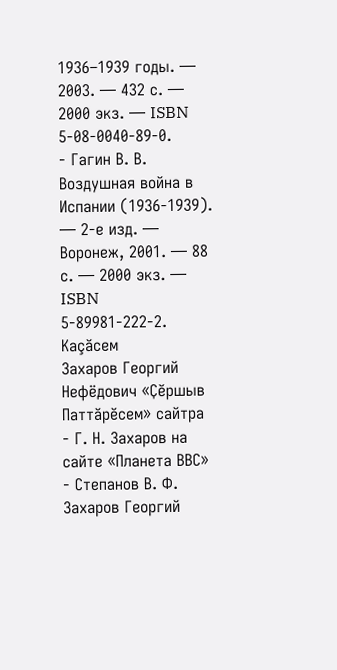1936–1939 годы. — 2003. — 432 с. — 2000 экз. — ISBN 5-08-0040-89-0.
- Гагин В. В. Воздушная война в Испании (1936-1939). — 2-е изд. — Воронеж, 2001. — 88 с. — 2000 экз. — ISBN 5-89981-222-2.
Каçăсем
Захаров Георгий Нефёдович «Ҫӗршыв Паттӑрӗсем» сайтра
- Г. Н. Захаров на сайте «Планета ВВС»
- Степанов В. Ф. Захаров Георгий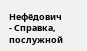Нефёдович
- Справка, послужной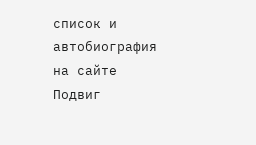список и автобиография на сайте Подвиг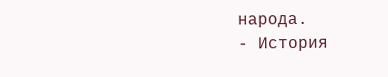народа.
- История